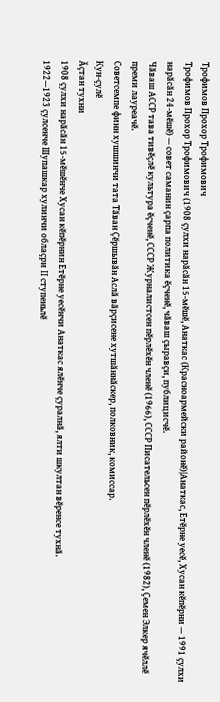Трофимов Прохор Трофимович
Трофимов Прохор Трофимович (1908 ҫулхи нарӑсӑн 15-мӗшӗ, Анаткас (Красноармейски районӗ)|Анаткас, Етӗрне уесӗ, Хусан кӗпӗрни — 1991 ҫулхи нарӑсӑн 24-мӗшӗ) — совет саманин ҫарпа политика ӗҫченӗ, чӑваш ҫыравҫи, публицисчӗ.
Чӑваш АССР тава тивӗҫлӗ культура ӗҫченӗ, СССР Журналистсен пӗрлӗхӗн членӗ (1966), СССР Писательсен пӗрлӗхӗн членӗ (1982), Ҫемен Элкер ячӗллӗ преми лауреачӗ.
Советсемпе финн хушшинчи тата Тӑван Ҫӗршывӑн Аслӑ вӑрҫисене хутшӑннӑскер, полковник, комиссар.
Кун-ҫулӗ
Ӑҫтан тухни
1908 ҫулхи нарӑсӑн 15-мӗшӗнче Хусан кӗпӗрнин Етӗрне уесӗнчи Анаткас ялӗнче ҫуралнӑ, ялти шкултан вӗренсе тухнӑ.
1922—1923 ҫулсенче Шупашкар хулинчи облаҫри II ступеньлӗ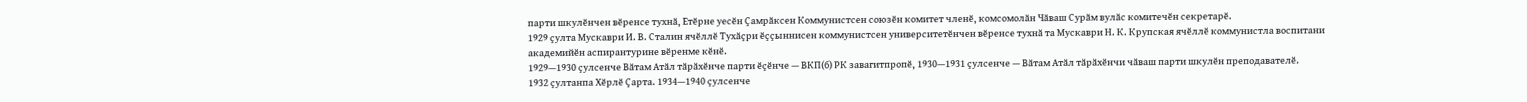парти шкулӗнчен вӗренсе тухнӑ, Етӗрне уесӗн Ҫамрӑксен Коммунистсен союзӗн комитет членӗ, комсомолӑн Чӑваш Сурӑм вулӑс комитечӗн секретарӗ.
1929 ҫулта Мускаври И. В. Сталин ячӗллӗ Тухӑҫри ӗҫҫыннисен коммунистсен университетӗнчен вӗренсе тухнӑ та Мускаври Н. К. Крупская ячӗллӗ коммунистла воспитани академийӗн аспирантурине вӗренме кӗнӗ.
1929—1930 ҫулсенче Вӑтам Атӑл тӑрӑхӗнче парти ӗҫӗнче — ВКП(б) РК завагитпропӗ, 1930—1931 ҫулсенче — Вӑтам Атӑл тӑрӑхӗнчи чӑваш парти шкулӗн преподавателӗ.
1932 ҫултанпа Хӗрлӗ Ҫарта. 1934—1940 ҫулсенче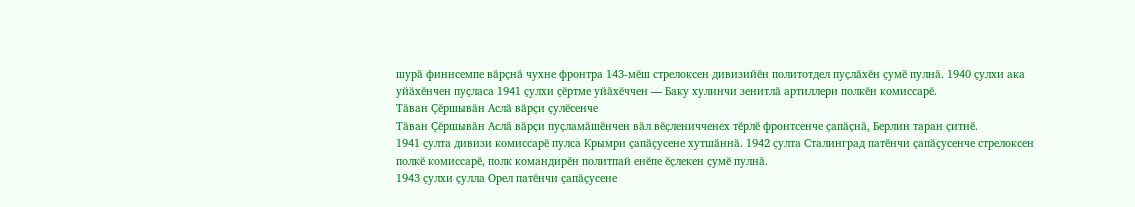шурӑ финнсемпе вӑрҫнӑ чухне фронтра 143-мӗш стрелоксен дивизийӗн политотдел пуҫлӑхӗн ҫумӗ пулнӑ. 1940 ҫулхи ака уйӑхӗнчен пуҫласа 1941 ҫулхи ҫӗртме уйӑхӗччен — Баку хулинчи зенитлӑ артиллери полкӗн комиссарӗ.
Тӑван Ҫӗршывӑн Аслӑ вӑрҫи ҫулӗсенче
Тӑван Ҫӗршывӑн Аслӑ вӑрҫи пуҫламӑшӗнчен вӑл вӗҫленичченех тӗрлӗ фронтсенче ҫапӑҫнӑ, Берлин таран ҫитнӗ.
1941 ҫулта дивизи комиссарӗ пулса Крымри ҫапӑҫусене хутшӑннӑ. 1942 ҫулта Сталинград патӗнчи ҫапӑҫусенче стрелоксен полкӗ комиссарӗ, полк командирӗн политпай енӗпе ӗҫлекен ҫумӗ пулнӑ.
1943 ҫулхи ҫулла Орел патӗнчи ҫапӑҫусене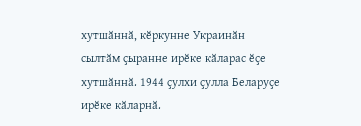хутшӑннӑ, кӗркунне Украинӑн сылтӑм ҫыранне ирӗке кӑларас ӗҫе хутшӑннӑ. 1944 ҫулхи ҫулла Беларуҫе ирӗке кӑларнӑ.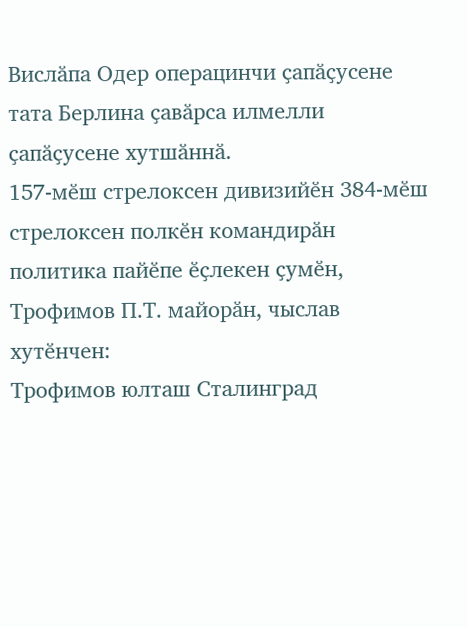Вислӑпа Одер операцинчи ҫапӑҫусене тата Берлина ҫавӑрса илмелли ҫапӑҫусене хутшӑннӑ.
157-мӗш стрелоксен дивизийӗн 384-мӗш стрелоксен полкӗн командирӑн политика пайӗпе ӗҫлекен ҫумӗн, Трофимов П.Т. майорӑн, чыслав хутӗнчен:
Трофимов юлташ Сталинград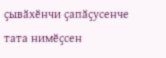ҫывӑхӗнчи ҫапӑҫусенче тата нимӗҫсен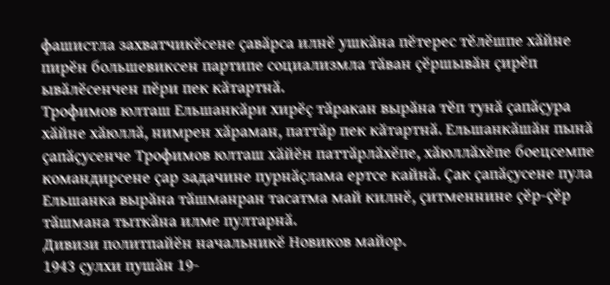фашистла захватчикӗсене ҫавӑрса илнӗ ушкӑна пӗтерес тӗлӗшпе хӑйне пирӗн большевиксен партипе социализмла тӑван ҫӗршывӑн ҫирӗп ывӑлӗсенчен пӗри пек кӑтартнӑ.
Трофимов юлташ Ельшанкӑри хирӗҫ тӑракан вырӑна тӗп тунӑ ҫапӑҫура хӑйне хӑюллӑ, нимрен хӑраман, паттӑр пек кӑтартнӑ. Ельшанкӑшӑн пынӑ ҫапӑҫусенче Трофимов юлташ хӑйӗн паттӑрлӑхӗпе, хӑюллӑхӗпе боецсемпе командирсене ҫар задачине пурнӑҫлама ертсе кайнӑ. Ҫак ҫапӑҫусене пула Ельшанка вырӑна тӑшманран тасатма май килнӗ, ҫитменнине ҫӗр-ҫӗр тӑшмана тыткӑна илме пултарнӑ.
Дивизи политпайӗн начальникӗ Новиков майор.
1943 ҫулхи пушӑн 19-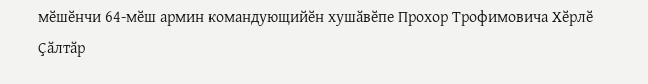мӗшӗнчи 64-мӗш армин командующийӗн хушӑвӗпе Прохор Трофимовича Хӗрлӗ Ҫӑлтӑр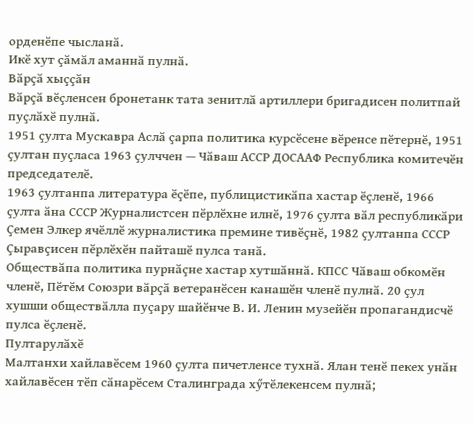орденӗпе чысланӑ.
Икӗ хут ҫӑмӑл аманнӑ пулнӑ.
Вӑрҫӑ хыҫҫӑн
Вӑрҫӑ вӗҫленсен бронетанк тата зенитлӑ артиллери бригадисен политпай пуҫлӑхӗ пулнӑ.
1951 ҫулта Мускавра Аслӑ ҫарпа политика курсӗсене вӗренсе пӗтернӗ, 1951 ҫултан пуҫласа 1963 ҫулччен — Чӑваш АССР ДОСААФ Республика комитечӗн председателӗ.
1963 ҫултанпа литература ӗҫӗпе, публицистикӑпа хастар ӗҫленӗ, 1966 ҫулта ӑна СССР Журналистсен пӗрлӗхне илнӗ, 1976 ҫулта вӑл республикӑри Ҫемен Элкер ячӗллӗ журналистика премине тивӗҫнӗ, 1982 ҫултанпа СССР Ҫыравҫисен пӗрлӗхӗн пайташӗ пулса танӑ.
Обществӑпа политика пурнӑҫне хастар хутшӑннӑ. КПСС Чӑваш обкомӗн членӗ, Пӗтӗм Союзри вӑрҫӑ ветеранӗсен канашӗн членӗ пулнӑ. 20 ҫул хушши обществӑлла пуҫару шайӗнче В. И. Ленин музейӗн пропагандисчӗ пулса ӗҫленӗ.
Пултарулӑхӗ
Малтанхи хайлавӗсем 1960 ҫулта пичетленсе тухнӑ. Ялан тенӗ пекех унӑн хайлавӗсен тӗп сӑнарӗсем Сталинграда хӳтӗлекенсем пулнӑ;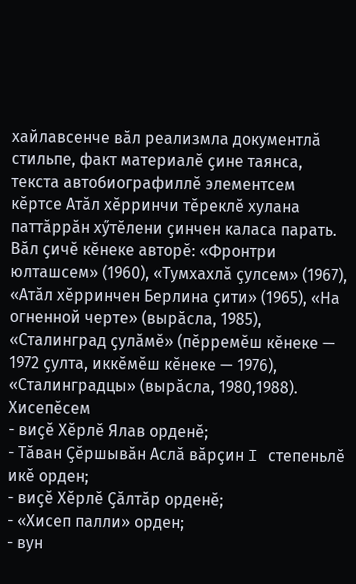хайлавсенче вӑл реализмла документлӑ стильпе, факт материалӗ ҫине таянса, текста автобиографиллӗ элементсем кӗртсе Атӑл хӗрринчи тӗреклӗ хулана паттӑррӑн хӳтӗлени ҫинчен каласа парать.
Вӑл ҫичӗ кӗнеке авторӗ: «Фронтри юлташсем» (1960), «Тумхахлӑ ҫулсем» (1967), «Атӑл хӗрринчен Берлина ҫити» (1965), «На огненной черте» (вырӑсла, 1985), «Сталинград ҫулӑмӗ» (пӗрремӗш кӗнеке — 1972 ҫулта, иккӗмӗш кӗнеке — 1976), «Сталинградцы» (вырӑсла, 1980,1988).
Хисепӗсем
- виҫӗ Хӗрлӗ Ялав орденӗ;
- Тӑван Ҫӗршывӑн Аслӑ вӑрҫин I степеньлӗ икӗ орден;
- виҫӗ Хӗрлӗ Ҫӑлтӑр орденӗ;
- «Хисеп палли» орден;
- вун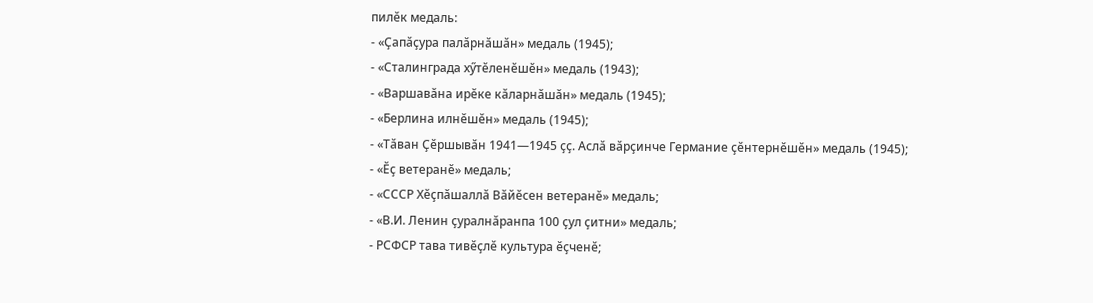пилӗк медаль:
- «Ҫапӑҫура палӑрнӑшӑн» медаль (1945);
- «Сталинграда хӳтӗленӗшӗн» медаль (1943);
- «Варшавӑна ирӗке кӑларнӑшӑн» медаль (1945);
- «Берлина илнӗшӗн» медаль (1945);
- «Тӑван Ҫӗршывӑн 1941—1945 ҫҫ. Аслӑ вӑрҫинче Германие ҫӗнтернӗшӗн» медаль (1945);
- «Ӗҫ ветеранӗ» медаль;
- «СССР Хӗҫпӑшаллӑ Вӑйӗсен ветеранӗ» медаль;
- «В.И. Ленин ҫуралнӑранпа 100 ҫул ҫитни» медаль;
- РСФСР тава тивӗҫлӗ культура ӗҫченӗ;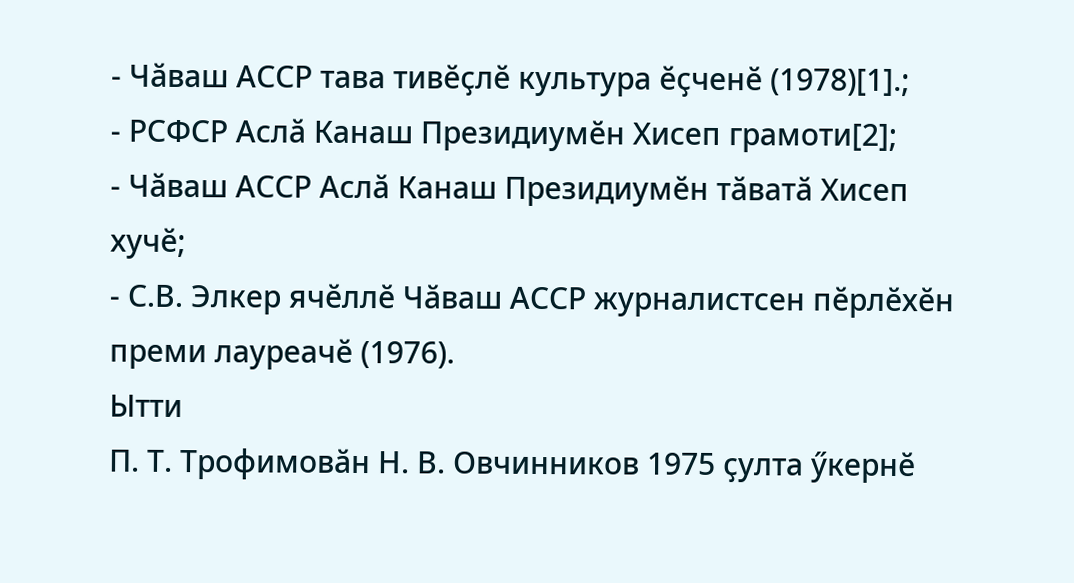- Чӑваш АССР тава тивӗҫлӗ культура ӗҫченӗ (1978)[1].;
- РСФСР Аслӑ Канаш Президиумӗн Хисеп грамоти[2];
- Чӑваш АССР Аслӑ Канаш Президиумӗн тӑватӑ Хисеп хучӗ;
- С.В. Элкер ячӗллӗ Чӑваш АССР журналистсен пӗрлӗхӗн преми лауреачӗ (1976).
Ытти
П. Т. Трофимовӑн Н. В. Овчинников 1975 ҫулта ӳкернӗ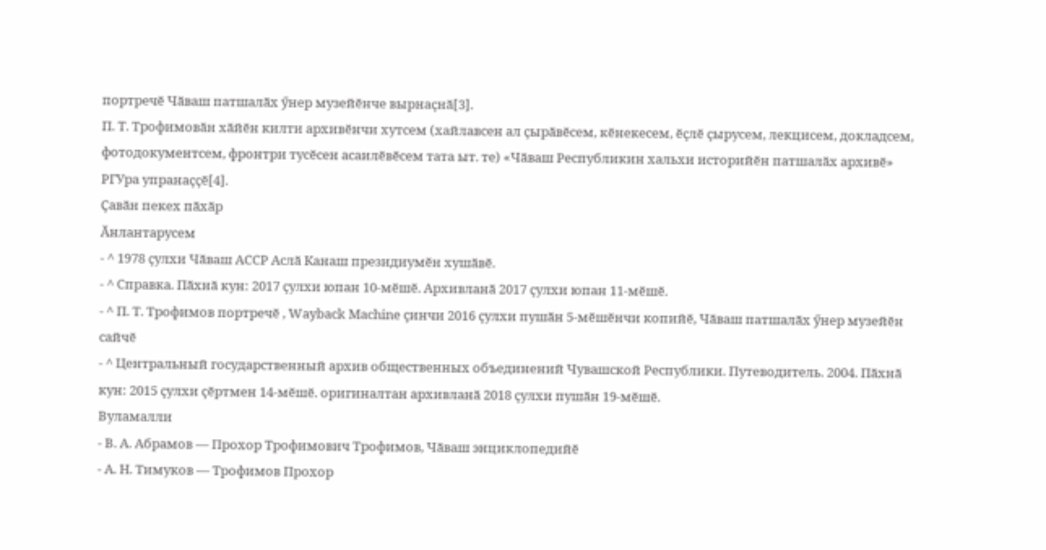портречӗ Чӑваш патшалӑх ӳнер музейӗнче вырнаҫнӑ[3].
П. Т. Трофимовӑн хӑйӗн килти архивӗнчи хутсем (хайлавсен ал ҫырӑвӗсем, кӗнекесем, ӗҫлӗ ҫырусем, лекцисем, докладсем, фотодокументсем, фронтри тусӗсен асаилӗвӗсем тата ыт. те) «Чӑваш Республикин хальхи историйӗн патшалӑх архивӗ» РГУра упранаҫҫӗ[4].
Ҫавӑн пекех пӑхӑр
Ӑнлантарусем
- ^ 1978 ҫулхи Чӑваш АССР Аслӑ Канаш президиумӗн хушӑвӗ.
- ^ Справка. Пӑхнӑ кун: 2017 ҫулхи юпан 10-мӗшӗ. Архивланӑ 2017 ҫулхи юпан 11-мӗшӗ.
- ^ П. Т. Трофимов портречӗ , Wayback Machine çинчи 2016 ҫулхи пушӑн 5-мӗшӗнчи копийӗ, Чӑваш патшалӑх ӳнер музейӗн сайчӗ
- ^ Центральный государственный архив общественных объединений Чувашской Республики. Путеводитель. 2004. Пӑхнӑ кун: 2015 ҫулхи ҫӗртмен 14-мӗшӗ. оригиналтан архивланӑ 2018 ҫулхи пушӑн 19-мӗшӗ.
Вуламалли
- В. А. Абрамов — Прохор Трофимович Трофимов, Чӑваш энциклопедийӗ
- А. Н. Тимуков — Трофимов Прохор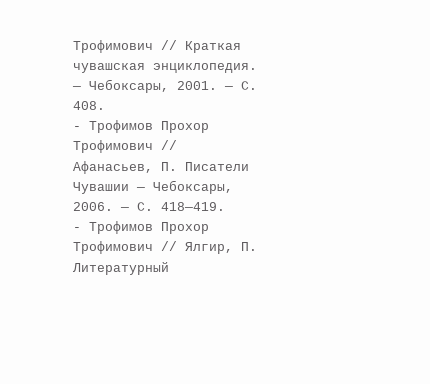Трофимович // Краткая чувашская энциклопедия. — Чебоксары, 2001. — С. 408.
- Трофимов Прохор Трофимович // Афанасьев, П. Писатели Чувашии — Чебоксары, 2006. — С. 418—419.
- Трофимов Прохор Трофимович // Ялгир, П. Литературный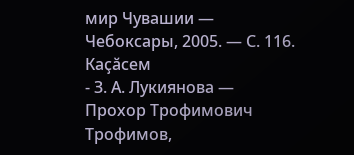мир Чувашии — Чебоксары, 2005. — С. 116.
Каҫӑсем
- З. А. Лукиянова — Прохор Трофимович Трофимов,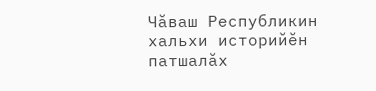Чӑваш Республикин хальхи историйӗн патшалӑх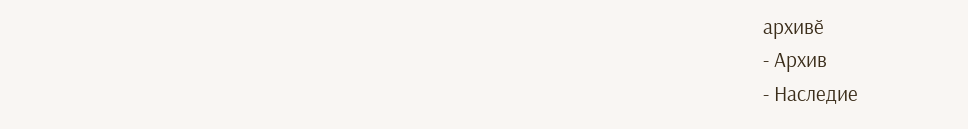архивӗ
- Архив
- Наследие